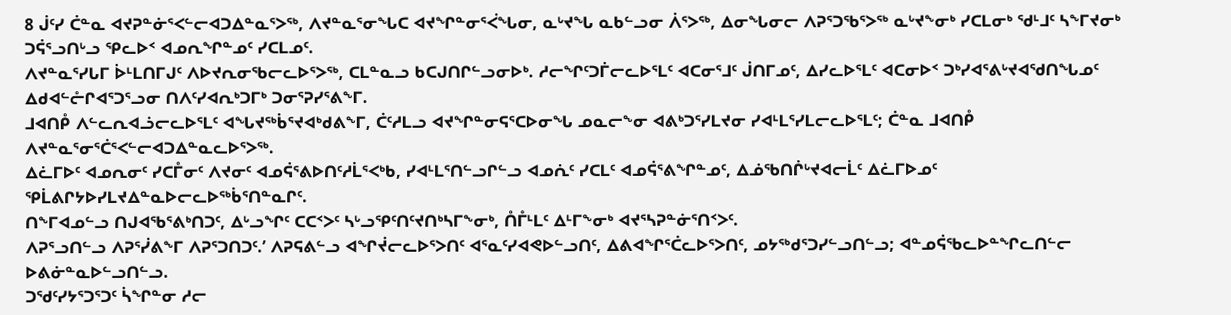8 ᒎᑦᓯ ᑖᓐᓇ ᐊᔪᕈᓐᓃᕐᐸᓪᓕᐊᑐᐃᓐᓇᕐᐳᖅ, ᐱᔪᓐᓇᕐᓂᖓᑕ ᐊᔪᖏᓐᓂᕐᐹᖓᓂ, ᓇᒡᔪᖓ ᓇᑲᓪᓗᓂ ᐲᕐᐳᖅ, ᐃᓂᖓᓂᓕ ᐱᕈᕐᑐᖃᕐᐳᖅ ᓇᒡᔪᖕᓂᒃ ᓯᑕᒪᓂᒃ ᖁᒻᒧᑦ ᓴᖕᒥᔪᓂᒃ ᑐᕌᕐᓗᑎᒡᓗ ᕿᓚᐅᑉ ᐊᓄᕆᖏᓐᓄᑦ ᓯᑕᒪᓄᑦ.
ᐱᔪᓐᓇᕐᓯᒐᒥ ᐆᒻᒪᑎᒥᒍᑦ ᐱᐅᔪᕆᓂᖃᓕᓚᐅᕐᐳᖅ, ᑕᒪᓐᓇᓗ ᑲᑕᒍᑎᒋᓪᓗᓂᐅᒃ. ᓱᓕᖏᑦᑐᒦᓕᓚᐅᕐᒪᑦ ᐊᑕᓂᕐᒧᑦ ᒎᑎᒥᓄᑦ, ᐃᓯᓚᐅᕐᒪᑦ ᐊᑕᓂᐅᑉ ᑐᒃᓯᐊᕐᕕᒡᔪᐊᖁᑎᖓᓄᑦ ᐃᑯᐊᓪᓔᒋᐊᕐᑐᕐᓗᓂ ᑎᐱᑦᓯᐊᕆᒃᑐᒥᒃ ᑐᓂᕐᕈᓯᕐᕕᖕᒥ.
ᒧᐊᑎᑬ ᐱᓪᓚᕆᐊᓘᓕᓚᐅᕐᒪᑦ ᐊᖓᔪᖅᑳᕐᔪᐊᒃᑯᕕᖕᒥ, ᑖᑦᓱᒪᓗ ᐊᔪᖏᓐᓂᕋᕐᑕᐅᓂᖓ ᓄᓇᓕᖕᓂ ᐊᕕᒃᑐᕐᓯᒪᔪᓂ ᓯᐊᒻᒪᕐᓯᒪᓕᓚᐅᕐᒪᑦ; ᑖᓐᓇ ᒧᐊᑎᑬ ᐱᔪᓐᓇᕐᓂᕐᑖᕐᐸᓪᓕᐊᑐᐃᓐᓇᓚᐅᕐᐳᖅ.
ᐃᓛᒥᐅᑦ ᐊᓄᕆᓂᑦ ᓯᑕᒤᓂᑦ ᐱᔪᓂᑦ ᐊᓄᕌᕐᕕᐅᑎᑦᓱᒫᕐᐸᒃᑲ, ᓯᐊᒻᒪᕐᑎᓪᓗᒋᓪᓗ ᐊᓄᕇᑦ ᓯᑕᒪᑦ ᐊᓄᕌᕐᕕᖏᓐᓄᑦ, ᐃᓅᖃᑎᒌᒡᔪᐊᓕᒫᑦ ᐃᓛᒥᐅᓄᑦ ᕿᒫᕕᒋᔭᐅᓯᒪᔪᐃᓐᓇᐅᓕᓚᐅᖅᑳᕐᑎᓐᓇᒋᑦ.
ᑎᖕᒥᐊᓄᓪᓗ ᑎᒍᐊᖃᕐᕕᒃᑎᑐᑦ, ᐃᒡᓗᖏᑦ ᑕᑕᑉᐳᑦ ᓴᒡᓗᕿᑦᑎᑦᔪᑎᒃᓴᒥᖕᓂᒃ, ᑍᒤᒻᒪᑦ ᐃᒻᒥᖕᓂᒃ ᐊᔪᕐᓴᕈᓐᓃᕐᑎᑉᐳᑦ.
ᐱᕈᕐᓗᑎᓪᓗ ᐱᕈᕐᓰᕕᖕᒥ ᐱᕈᕐᑐᑎᑐᑦ.’ ᐱᕈᕋᕕᓪᓗ ᐊᖏᔫᓕᓚᐅᕐᐳᑎᑦ ᐊᕐᓇᑦᓯᐊᕙᐅᓪᓗᑎᑦ, ᐃᕕᐊᖏᕐᑖᓚᐅᕐᐳᑎᑦ, ᓄᔭᖅᑯᕐᑐᓯᓪᓗᑎᓪᓗ; ᐊᓐᓄᕌᖃᓚᐅᓐᖏᓚᑎᓪᓕ ᐅᕕᓃᓐᓇᐅᓪᓗᑎᓪᓗ.
ᑐᖁᑦᓯᔭᕐᑐᕐᑐᑦ ᓵᖏᓐᓂ ᓱᓕ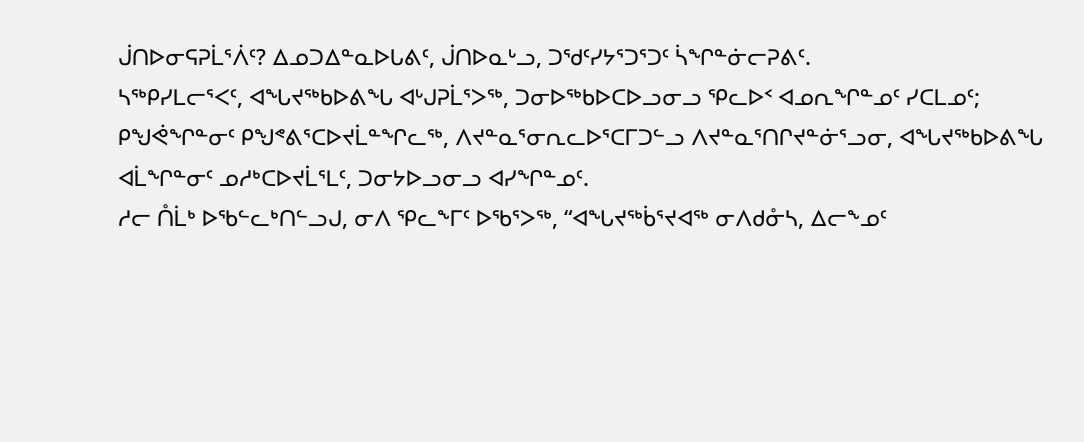ᒎᑎᐅᓂᕋᕈᒫᕐᐲᑦ? ᐃᓄᑐᐃᓐᓇᐅᒐᕕᑦ, ᒎᑎᐅᓇᒡᓗ, ᑐᖁᑦᓯᔭᕐᑐᕐᑐᑦ ᓵᖏᓐᓃᓕᕈᕕᑦ.
ᓴᖅᑭᓯᒪᓕᕐᐸᑦ, ᐊᖓᔪᖅᑲᐅᕕᖓ ᐊᒡᒍᕈᒫᕐᐳᖅ, ᑐᓂᐅᖅᑲᐅᑕᐅᓗᓂᓗ ᕿᓚᐅᑉ ᐊᓄᕆᖏᓐᓄᑦ ᓯᑕᒪᓄᑦ; ᑭᖑᕚᖏᓐᓂᑦ ᑭᖑᕝᕕᕐᑕᐅᔪᒫᓐᖏᓚᖅ, ᐱᔪᓐᓇᕐᓂᕆᓚᐅᕐᑕᒥᑐᓪᓗ ᐱᔪᓐᓇᕐᑎᒋᔪᓐᓃᕐᓗᓂ, ᐊᖓᔪᖅᑲᐅᕕᖓ ᐊᒫᖏᓐᓂᑦ ᓄᓱᒃᑕᐅᔪᒫᕐᒪᑦ, ᑐᓂᔭᐅᓗᓂᓗ ᐊᓯᖏᓐᓄᑦ.
ᓱᓕ ᑍᒫᒃ ᐅᖃᓪᓚᒃᑎᓪᓗᒍ, ᓂᐱ ᕿᓚᖕᒥᑦ ᐅᖃᕐᐳᖅ, “ᐊᖓᔪᖅᑳᕐᔪᐊᖅ ᓂᐱᑯᓁᓴ, ᐃᓕᖕᓄᑦ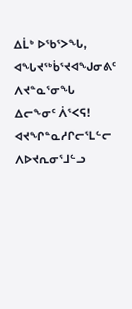ᐃᒫᒃ ᐅᖃᕐᐳᖓ, ᐊᖓᔪᖅᑳᕐᔪᐊᖑᓂᕕᑦ ᐱᔪᓐᓇᕐᓂᖓ ᐃᓕᖕᓂᑦ ᐲᕐᐸᕋ!
ᐊᔪᖏᓐᓇᓱᒋᓕᕐᒪᓪᓕ ᐱᐅᔪᕆᓂᕐᒧᓪᓗ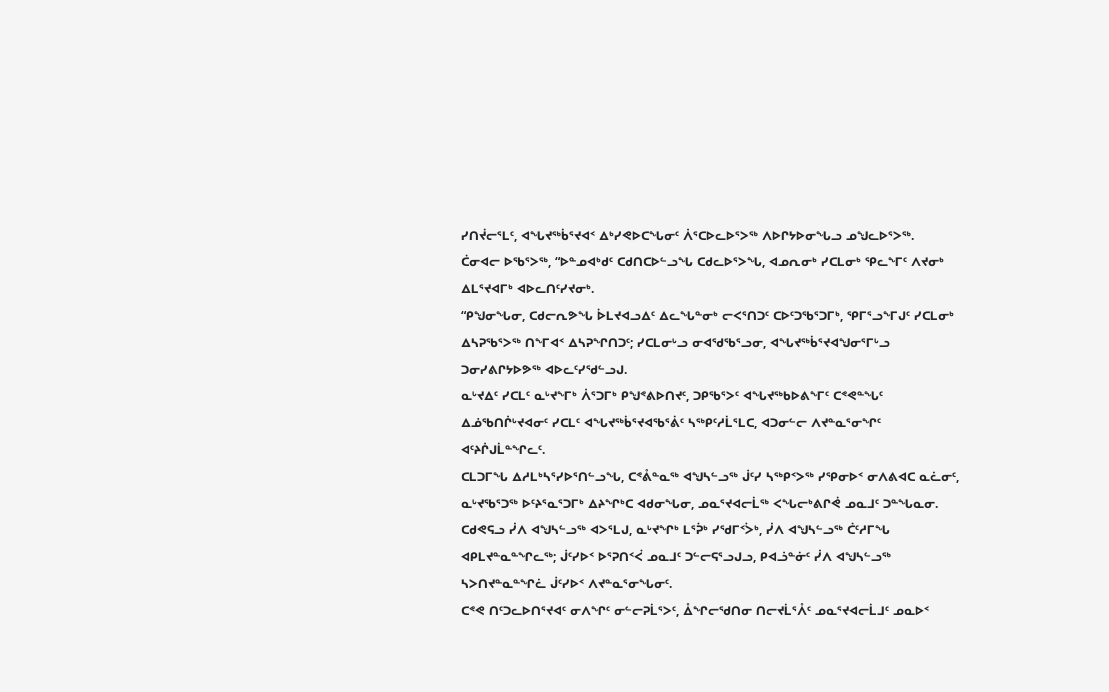ᓯᑎᔫᓕᕐᒪᑦ, ᐊᖓᔪᖅᑳᕐᔪᐊᑉ ᐃᒃᓯᕙᐅᑕᖓᓂᑦ ᐲᕐᑕᐅᓚᐅᕐᐳᖅ ᐱᐅᒋᔭᐅᓂᖓᓗ ᓄᖑᓚᐅᕐᐳᖅ.
ᑖᓂᐊᓕ ᐅᖃᕐᐳᖅ, “ᐅᓐᓄᐊᒃᑯᑦ ᑕᑯᑎᑕᐅᓪᓗᖓ ᑕᑯᓚᐅᕐᐳᖓ, ᐊᓄᕆᓂᒃ ᓯᑕᒪᓂᒃ ᕿᓚᖕᒥᑦ ᐱᔪᓂᒃ ᐃᒪᕐᔪᐊᒥᒃ ᐊᐅᓚᑎᑦᓯᔪᓂᒃ.
“ᑭᖑᓂᖓᓂ, ᑕᑯᓕᕆᕗᖓ ᐆᒪᔪᐊᓗᐃᑦ ᐃᓚᖓᓐᓂᒃ ᓕᐸᕐᑎᑐᑦ ᑕᐅᑦᑐᖃᕐᑐᒥᒃ, ᕿᒥᕐᓗᖕᒥᒍᑦ ᓯᑕᒪᓂᒃ ᐃᓴᕈᖃᕐᐳᖅ ᑎᖕᒥᐊᑉ ᐃᓴᕈᖏᑎᑐᑦ; ᓯᑕᒪᓂᒡᓗ ᓂᐊᖁᖃᕐᓗᓂ, ᐊᖓᔪᖅᑳᕐᔪᐊᖑᓂᕐᒥᒡᓗ ᑐᓂᓯᕕᒋᔭᐅᕗᖅ ᐊᐅᓚᑦᓯᖁᓪᓗᒍ.
ᓇᒡᔪᐃᑦ ᓯᑕᒪᑦ ᓇᒡᔪᖕᒥᒃ ᐲᕐᑐᒥᒃ ᑭᖑᕝᕕᐅᑎᔪᑦ, ᑐᑭᖃᕐᐳᑦ ᐊᖓᔪᖅᑲᐅᕕᖕᒥᑦ ᑕᕝᕙᓐᖓᑦ ᐃᓅᖃᑎᒌᒡᔪᐊᓂᑦ ᓯᑕᒪᑦ ᐊᖓᔪᖅᑳᕐᔪᐊᖃᕐᕖᑦ ᓴᖅᑭᑦᓱᒫᕐᒪᑕ, ᐊᑐᓂᓪᓕ ᐱᔪᓐᓇᕐᓂᖏᑦ ᐊᑦᔨᒌᒍᒫᓐᖏᓚᑦ.
ᑕᒪᑐᒥᖓ ᐃᓱᒪᒃᓴᕐᓯᐅᕐᑎᓪᓗᖓ, ᑕᕝᕔᓐᓇᖅ ᐊᖑᓴᓪᓗᖅ ᒎᑦᓯ ᓴᖅᑭᑉᐳᖅ ᓯᕿᓂᐅᑉ ᓂᐱᕕᐊᑕ ᓇᓛᓂᑦ, ᓇᒡᔪᖃᕐᑐᖅ ᐅᑦᔨᕐᓇᕐᑐᒥᒃ ᐃᔨᖏᒃᑕ ᐊᑯᓂᖓᓂ, ᓄᓇᕐᔪᐊᓕᒫᖅ ᐸᖓᓕᒃᕕᒋᕚ ᓄᓇᒧᑦ ᑐᓐᖓᓇᓂ.
ᑕᑯᕙᕋᓗ ᓰᐱ ᐊᖑᓴᓪᓗᖅ ᐊᐳᕐᒪᒍ, ᓇᒡᔪᖏᒃ ᒪᕐᕉᒃ ᓯᖁᒥᑉᐴᒃ, ᓰᐱ ᐊᖑᓴᓪᓗᖅ ᑖᑦᓱᒥᖓ ᐊᑭᒪᔪᓐᓇᓐᖏᓚᖅ; ᒎᑦᓯᐅᑉ ᐅᕐᕈᑎᑉᐹ ᓄᓇᒧᑦ ᑐᓪᓕᕋᕐᓗᒍᓗ, ᑭᐊᓘᓐᓃᑦ ᓰᐱ ᐊᖑᓴᓪᓗᖅ ᓴᐳᑎᔪᓐᓇᓐᖏᓛ ᒎᑦᓯᐅᑉ ᐱᔪᓐᓇᕐᓂᖓᓂᑦ.
ᑕᕝᕙ ᑎᑦᑐᓚᐅᑎᕐᔪᐊᑦ ᓂᐱᖏᑦ ᓂᓪᓕᕈᒫᕐᐳᑦ, ᐂᖏᓕᖁᑎᓂ ᑎᓕᔪᒫᕐᐰᑦ ᓄᓇᕐᔪᐊᓕᒫᒧᑦ ᓄᓇᐅᑉ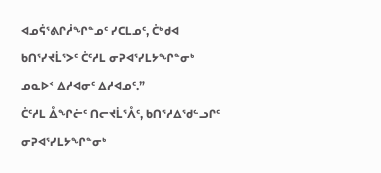ᐊᓄᕌᕐᕕᒋᓲᖏᓐᓄᑦ ᓯᑕᒪᓄᑦ, ᑖᒃᑯᐊ ᑲᑎᕐᓯᔪᒫᕐᐳᑦ ᑖᑦᓱᒪ ᓂᕈᐊᕐᓯᒪᔭᖏᓐᓂᒃ ᓄᓇᐅᑉ ᐃᓱᐊᓂᑦ ᐃᓱᐊᓄᑦ.”
ᑖᑦᓱᒪ ᐂᖏᓖᑦ ᑎᓕᔪᒫᕐᐰᑦ, ᑲᑎᕐᓱᐃᖁᓪᓗᒋᑦ ᓂᕈᐊᕐᓯᒪᔭᖏᓐᓂᒃ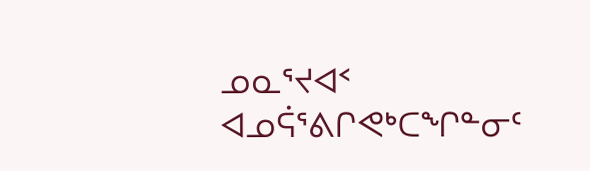ᓄᓇᕐᔪᐊᑉ ᐊᓄᕌᕐᕕᒋᕙᒃᑕᖏᓐᓂᑦ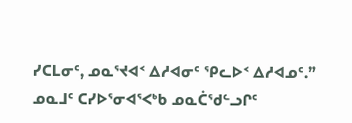ᓯᑕᒪᓂᑦ, ᓄᓇᕐᔪᐊᑉ ᐃᓱᐊᓂᑦ ᕿᓚᐅᑉ ᐃᓱᐊᓄᑦ.”
ᓄᓇᒧᑦ ᑕᓯᐅᕐᓂᐊᕐᐸᒃᑲ ᓄᓇᑖᖁᓪᓗᒋᑦ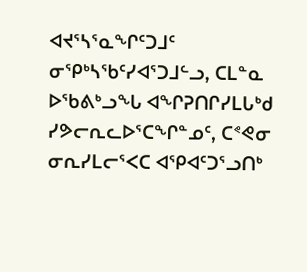ᐊᔪᕐᓴᕐᓇᖏᑦᑐᒧᑦ ᓂᕿᒃᓴᖃᑦᓯᐊᕐᑐᒧᓪᓗ, ᑕᒪᓐᓇ ᐅᖃᕕᒃᓗᖓ ᐊᖏᕈᑎᒋᓯᒪᒐᒃᑯ ᓯᕗᓕᕆᓚᐅᕐᑕᖏᓐᓄᑦ, ᑕᕝᕙᓂ ᓂᕆᓯᒪᓕᕐᐸᑕ ᐊᕿᐊᑦᑐᕐᓗᑎᒃ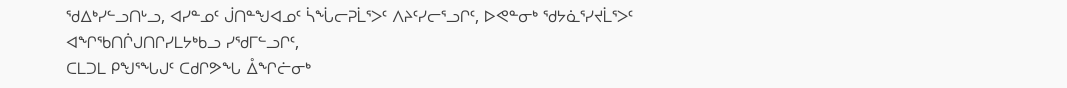ᖁᐃᒃᓯᓪᓗᑎᒡᓗ, ᐊᓯᓐᓄᑦ ᒎᑎᓐᖑᐊᓄᑦ ᓵᖔᓕᕈᒫᕐᐳᑦ ᐱᔨᑦᓯᓕᕐᓗᒋᑦ, ᐅᕙᓐᓂᒃ ᖁᔭᓈᕐᓯᔪᒫᕐᐳᑦ ᐊᖏᖃᑎᒌᒍᑎᒋᓯᒪᔭᒃᑲᓗ ᓯᖁᒥᓪᓗᒋᑦ,
ᑕᒪᑐᒪ ᑭᖑᕐᖓᒍᑦ ᑕᑯᒋᕗᖓ ᐂᖏᓖᓂᒃ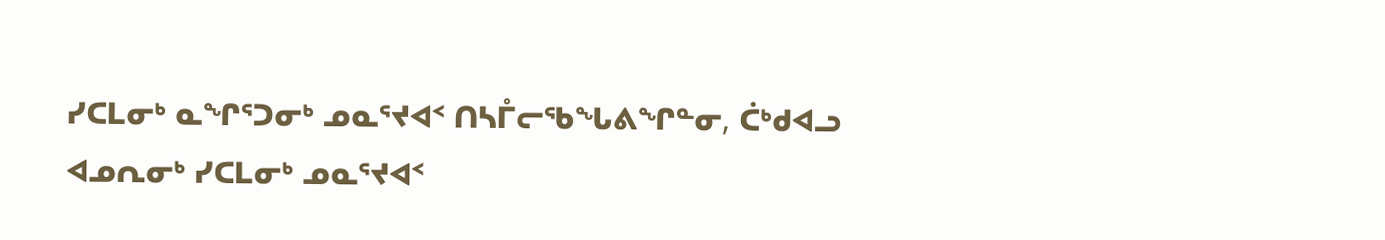ᓯᑕᒪᓂᒃ ᓇᖏᕐᑐᓂᒃ ᓄᓇᕐᔪᐊᑉ ᑎᓴᒤᓕᖃᖓᕕᖏᓐᓂ, ᑖᒃᑯᐊᓗ ᐊᓄᕆᓂᒃ ᓯᑕᒪᓂᒃ ᓄᓇᕐᔪᐊᑉ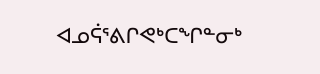ᐊᓄᕌᕐᕕᒋᕙᒃᑕᖏᓐᓂᒃ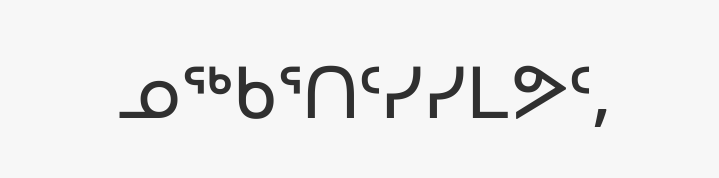ᓄᖅᑲᕐᑎᑦᓯᓯᒪᕗᑦ,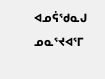ᐊᓄᕌᖁᓇᒍ ᓄᓇᕐᔪᐊᕐᒥ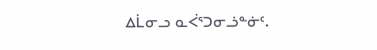ᐃᒫᓂᓗ ᓇᐹᕐᑐᓂᓘᓐᓃᑦ.